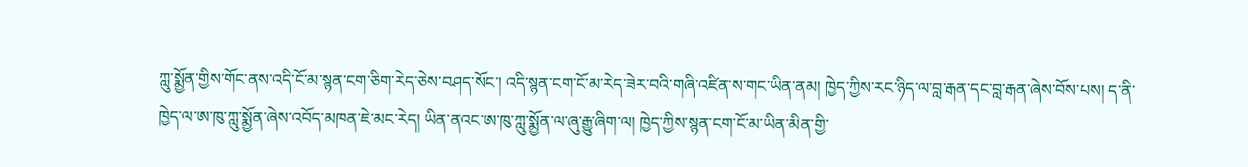ཀླུ་སྨྱོན་གྱིས་གོང་ནས་འདི་ངོ་མ་སྙན་ངག་ཅིག་རེད་ཅེས་བཤད་སོང་། འདི་སྙན་ངག་ངོ་མ་རེད་ཟེར་བའི་གཞི་འཛིན་ས་གང་ཡིན་ནམ། ཁྱེད་ཀྱིས་རང་ཉིད་ལ་བླ་རྒན་དང་བླ་རྒན་ཞེས་བོས་པས། ད་ནི་ཁྱེད་ལ་ཨ་ཁུ་ཀླུ་སྨྱོན་ཞེས་འབོད་མཁན་ཇེ་མང་རེད། ཡིན་ནའང་ཨ་ཁུ་ཀླུ་སྨྱོན་ལ་ཞུ་རྒྱུ་ཞིག་ལ། ཁྱེད་ཀྱིས་སྙན་ངག་ངོ་མ་ཡིན་མིན་གྱི་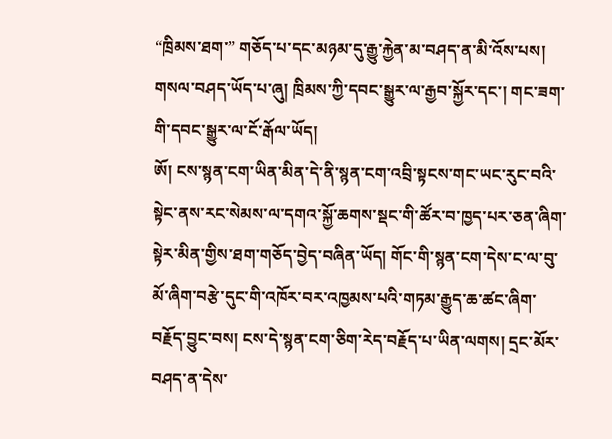“ཁྲིམས་ཐག་” གཅོད་པ་དང་མཉམ་དུ་རྒྱུ་རྐྱེན་མ་བཤད་ན་མི་འོས་པས། གསལ་བཤད་ཡོད་པ་ཞུ། ཁྲིམས་ཀྱི་དབང་སྒྱུར་ལ་རྒྱབ་སྐྱོར་དང་། གང་ཟག་གི་དབང་སྒྱུར་ལ་ངོ་རྒོལ་ཡོད།
ཨོ། ངས་སྙན་ངག་ཡིན་མིན་དེ་ནི་སྙན་ངག་འབྲི་སྟངས་གང་ཡང་རུང་བའི་སྟེང་ནས་རང་སེམས་ལ་དགའ་སྐྱོ་ཆགས་སྡང་གི་ཚོར་བ་ཁྱད་པར་ཅན་ཞིག་སྟེར་མིན་གྱིས་ཐག་གཅོད་བྱེད་བཞིན་ཡོད། གོང་གི་སྙན་ངག་དེས་ང་ལ་བུ་མོ་ཞིག་བརྩེ་དུང་གི་འཁོར་བར་འཁྱམས་པའི་གཏམ་རྒྱུད་ཆ་ཚང་ཞིག་བརྗོད་བྱུང་བས། ངས་དེ་སྙན་ངག་ཅིག་རེད་བརྗོད་པ་ཡིན་ལགས། དྲང་མོར་བཤད་ན་དེས་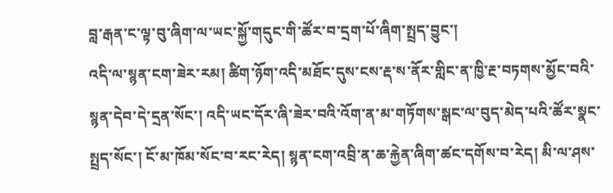བླ་རྒན་ང་ལྟ་བུ་ཞིག་ལ་ཡང་སྐྱོ་གདུང་གི་ཚོར་བ་དྲག་པོ་ཞིག་སྤྲད་བྱུང་།
འདི་ལ་སྙན་ངག་ཟེར་རམ། ཚིག་ཉོག་འདི་མཐོང་དུས་ངས་རྡ་ས་ནོར་གླིང་ན་ཁྱི་རྔ་བཏགས་མྱོང་བའི་སྙན་དེབ་དེ་དྲན་སོང་། འདི་ཡང་དོར་ཞི་ཟེར་བའི་འོག་ན་མ་གཏོགས་སྒང་ལ་བུད་མེད་པའི་ཚོར་སྣང་སྤྲད་སོང་། ངོ་མ་ཁོམ་སོང་བ་རང་རེད། སྙན་ངག་འབྲི་ན་ཆ་རྐྱེན་ཞིག་ཚང་དགོས་བ་རེད། མི་ལ་ཤས་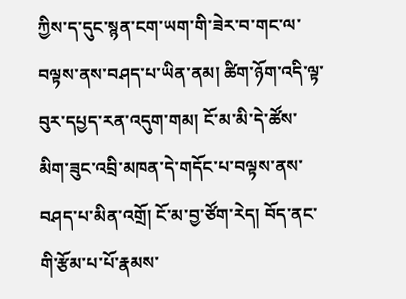ཀྱིས་ད་དུང་སྙན་ངག་ཡག་གི་ཟེར་བ་གང་ལ་བལྟས་ནས་བཤད་པ་ཡིན་ནམ། ཚིག་ཉོག་འདི་ལྟ་བུར་དཔྱད་རན་འདུག་གམ། ངོ་མ་མི་དེ་ཚོས་མིག་ཟུང་འབྲི་མཁན་དེ་གདོང་པ་བལྟས་ནས་བཤད་པ་མིན་འགྲོ། ངོ་མ་བྱ་ཙོག་རེད། བོད་ནང་གི་རྩོམ་པ་པོ་རྣམས་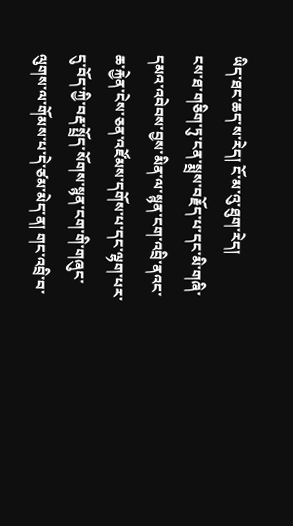ཡིད་ཐང་ཆད་ས་རེད། ངོ་མ་འུ་ཐུག་རེད།
ངས་ཐ་གཅིག་ཏུ་ངན་སྨྲས་བརྗོད་པ་དང་མི་གཞི་དམའ་འབེབས་བྱས་མིན་ལ་སྙན་ངག་འབྲི་ནའང་ཆ་རྐྱེན་ངེས་ཅན་འཛོམས་དགོས་པ་དང་ལྷག་པར་དུ་བོད་ཀྱི་བརྡ་སྤྲོད་སོགས་སྙན་ངག་གི་གཞུང་ལུགས་ལ་གོམས་པ་དེ་ཙམ་མེད་ན། གང་འབྲི་བ་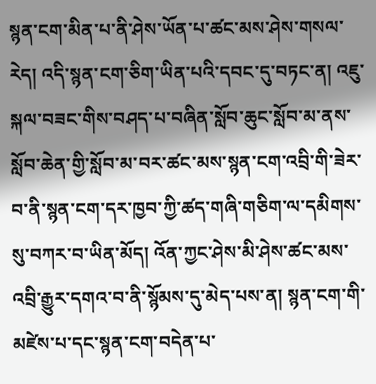སྙན་ངག་མིན་པ་ནི་ཤེས་ཡོན་པ་ཚང་མས་ཤེས་གསལ་རེད། འདི་སྙན་ངག་ཅིག་ཡིན་པའི་དབང་དུ་བཏང་ན། འཇུ་སྐལ་བཟང་གིས་བཤད་པ་བཞིན་སློབ་ཆུང་སློབ་མ་ནས་སློབ་ཆེན་གྱི་སློབ་མ་བར་ཚང་མས་སྙན་ངག་འབྲི་གི་ཟེར་བ་ནི་སྙན་ངག་དར་ཁྱབ་ཀྱི་ཚད་གཞི་གཅིག་ལ་དམིགས་སུ་བཀར་བ་ཡིན་མོད། འོན་ཀྱང་ཤེས་མི་ཤེས་ཚང་མས་འབྲི་རྒྱུར་དགའ་བ་ནི་སྙོམས་དུ་མེད་པས་ན། སྙན་ངག་གི་མཛེས་པ་དང་སྙན་ངག་བདེན་པ་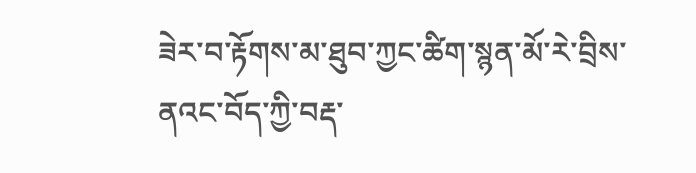ཟེར་བ་རྟོགས་མ་ཐུབ་ཀྱང་ཚིག་སྙན་མོ་རེ་བྲིས་ནའང་བོད་ཀྱི་བརྡ་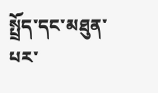སྤྲོད་དང་མཐུན་པར་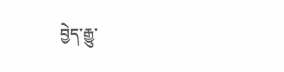བྱེད་རྒྱུ་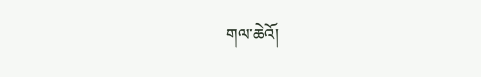གལ་ཆེའོ།